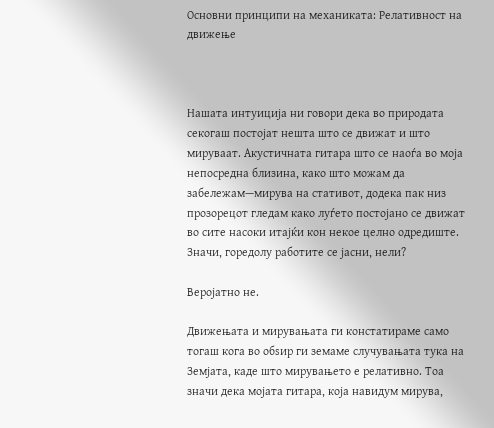Основни принципи на механиката: Релативност на движење



Нашата интуиција ни говори дека во природата секогаш постојат нешта што се движат и што мируваат. Акустичната гитара што се наоѓа во моја непосредна близина, како што можам да забележам—мирува на стативот, додека пак низ прозорецот гледам како луѓето постојано се движат во сите насоки итајќи кон некое целно одредиште. Значи, горедолу работите се јасни, нели?

Веројатно не.

Движењата и мирувањата ги констатираме само тогаш кога во обѕир ги земаме случувањата тука на Земјата, каде што мирувањето е релативно. Тоа значи дека мојата гитара, која навидум мирува,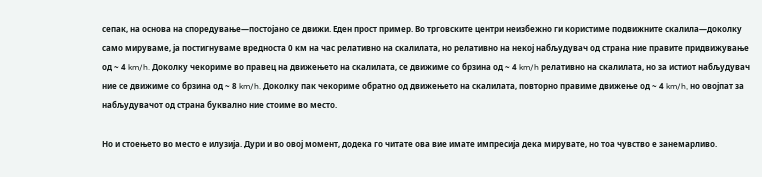сепак, на основа на споредување—постојано се движи. Еден прост пример. Во трговските центри неизбежно ги користиме подвижните скалила—доколку само мируваме, ја постигнуваме вредноста 0 км на час релативно на скалилата, но релативно на некој набљудувач од страна ние правите придвижување од ~ 4 km/h. Доколку чекориме во правец на движењето на скалилата, се движиме со брзина од ~ 4 km/h релативно на скалилата, но за истиот набљудувач ние се движиме со брзина од ~ 8 km/h. Доколку пак чекориме обратно од движењето на скалилата, повторно правиме движење од ~ 4 km/h, но овојпат за набљудувачот од страна буквално ние стоиме во место.

Но и стоењето во место е илузија. Дури и во овој момент, додека го читате ова вие имате импресија дека мирувате, но тоа чувство е занемарливо.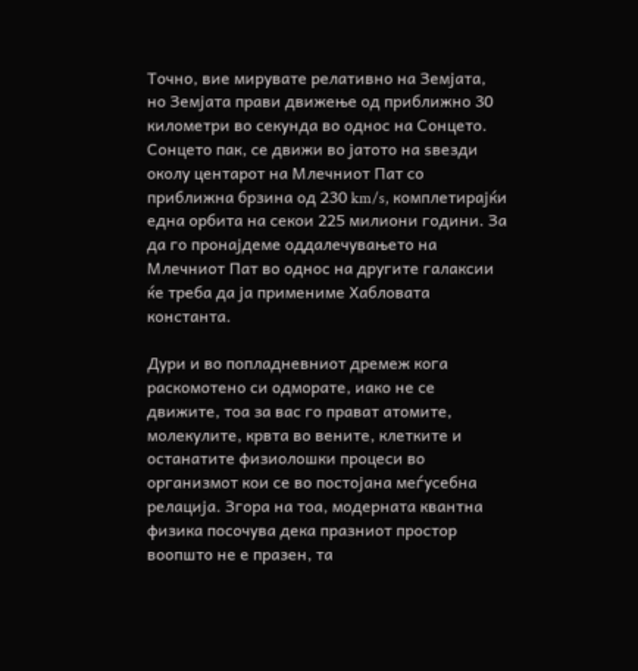Точно, вие мирувате релативно на Земјата, но Земјата прави движење од приближно 30 километри во секунда во однос на Сонцето. Сонцето пак, се движи во јатото на ѕвезди околу центарот на Млечниот Пат со приближна брзина од 230 km/s, комплетирајќи една орбита на секои 225 милиони години. За да го пронајдеме оддалечувањето на Млечниот Пат во однос на другите галаксии ќе треба да ја примениме Хабловата константа.

Дури и во попладневниот дремеж кога раскомотено си одморате, иако не се движите, тоа за вас го прават атомите, молекулите, крвта во вените, клетките и останатите физиолошки процеси во организмот кои се во постојана меѓусебна релација. Згора на тоа, модерната квантна физика посочува дека празниот простор воопшто не е празен, та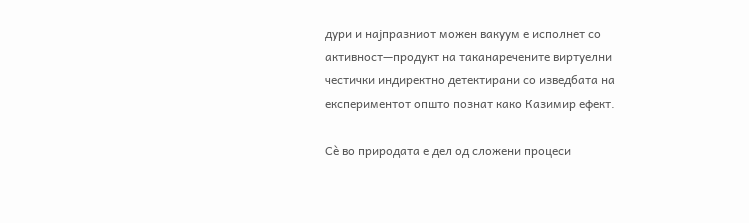дури и најпразниот можен вакуум е исполнет со активност—продукт на таканаречените виртуелни честички индиректно детектирани со изведбата на експериментот општо познат како Казимир ефект.

Сè во природата е дел од сложени процеси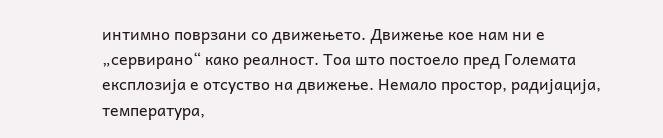интимно поврзани со движењето. Движење кое нам ни е „сервирано“ како реалност. Тоа што постоело пред Големата експлозија е отсуство на движење. Немало простор, радијација, температура,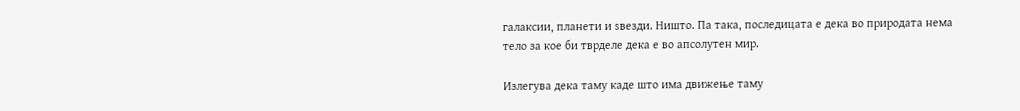галаксии, планети и ѕвезди. Ништо. Па така, последицата е дека во природата нема тело за кое би тврделе дека е во апсолутен мир.

Излегува дека таму каде што има движење таму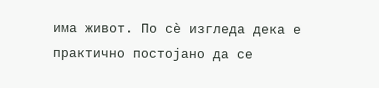има живот. По сè изгледа дека е практично постојано да се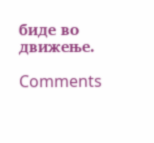биде во движење.

Comments